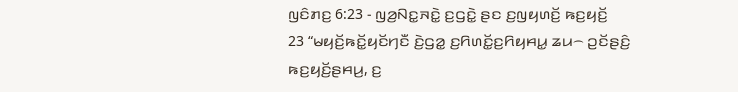ꤜꤢꤨꤊꤢ꤬ 6:23 - ꤜꤤ꤬ꤡꤢ꤭ꤏꤢꤧ꤭ ꤢ꤬ꤞꤢꤧ꤭ ꤔꤢ ꤢ꤬ꤜꤟꤛꤢꤩ꤬ ꤒꤢ꤬ꤟꤢꤩ꤬
23 “ꤗꤟꤢꤩ꤬ꤒꤢꤩ꤭ꤟꤢꤩꤚꤢꤪ ꤢꤧ꤬ꤞꤤ꤭ ꤢ꤬ꤖꤛꤢꤩ꤭ꤢ꤬ꤖꤟꤌꤣ꤭ ꤘꤣ꤮ ꤑꤢꤩꤔꤢꤨ꤬ ꤒꤢ꤬ꤟꤢꤩ꤬ꤔꤌꤣ꤬, ꤢ꤬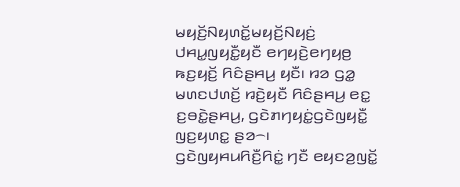ꤗꤟꤢꤩ꤬ꤡꤟꤛꤢꤩ꤭ꤗꤟꤢꤩ꤬ꤡꤟꤢꤦ꤬ ꤓꤌꤣ꤭ꤜꤟꤢꤪ꤭ꤟꤢꤪ ꤕꤚꤟꤢꤧ꤬ꤕꤚꤟꤥ꤬ ꤒꤢ꤬ꤟꤢꤩ꤬ ꤖꤢꤨꤔꤌꤣ꤬ ꤟꤢꤪ꤯ ꤙꤤ ꤞꤤ꤭ ꤗꤛꤢꤓꤛꤢꤩ꤬ ꤙꤢꤧ꤬ꤟꤢꤪ ꤖꤢꤨꤔꤌꤣ꤬ ꤕꤢ꤭ ꤢ꤬ꤋꤢꤧ꤭ꤔꤌꤣ꤬, ꤞꤢꤧꤊꤚꤟꤢꤦ꤭ꤞꤢꤧꤜꤟꤢꤪ꤭ ꤜꤢ꤬ꤟꤛꤢ꤭ ꤔꤤ꤮꤯ ꤞꤢꤧꤜꤟꤌꤣꤖꤢꤪ꤬ꤖꤢꤦ꤭ ꤚꤢꤪ ꤕꤟꤢꤤ꤬ꤜꤢꤩ꤭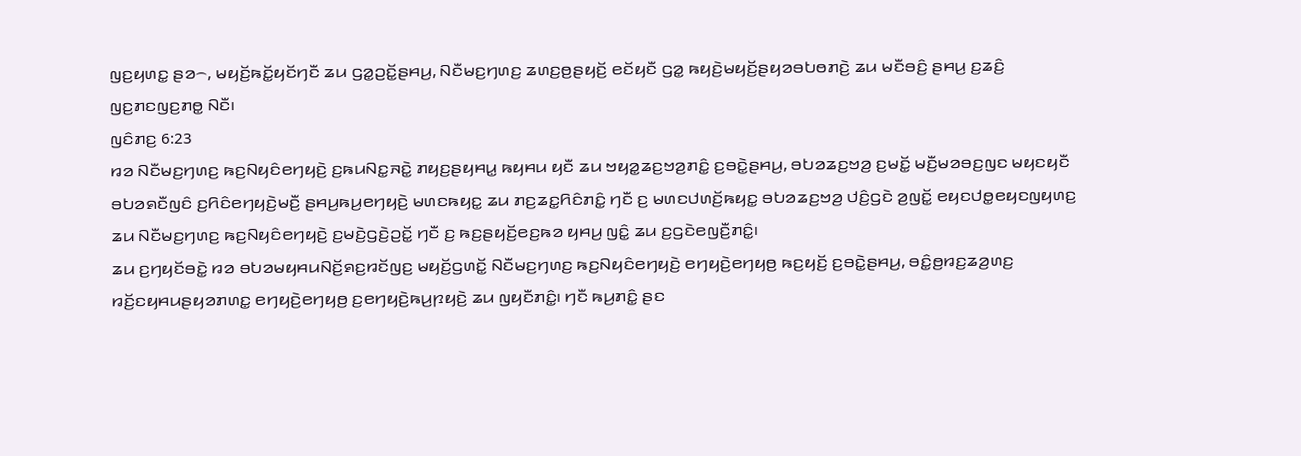ꤜꤢ꤬ꤟꤛꤢ꤭ ꤔꤤ꤮, ꤗꤟꤢꤩ꤬ꤒꤢꤩ꤭ꤟꤢꤩꤚꤢꤪ ꤘꤣ ꤞꤤ꤭ꤑꤢꤩ꤭ꤔꤌꤣ꤬, ꤡꤢꤪꤗꤢ꤬ꤚꤛꤢ꤬ ꤘꤛꤢ꤬ꤥ꤬ꤔꤟꤢꤩ꤬ ꤕꤢꤩꤟꤢꤪ ꤞꤤ꤭ ꤒꤟꤢꤧ꤬ꤗꤟꤢꤩ꤬ꤔꤟꤤꤋꤝꤥꤊꤢꤧ꤬ ꤘꤣ ꤗꤢꤪꤋꤢꤨ꤬ ꤔꤌꤣ꤬ ꤢ꤬ꤘꤢꤨ꤬ ꤜꤢ꤬ꤊꤢꤜꤢ꤬ꤊꤥ꤭ ꤡꤢꤪ꤯
ꤜꤢꤨꤊꤢ꤬ 6:23
ꤙꤤ ꤡꤢꤪꤗꤢ꤬ꤚꤛꤢ꤬ ꤒꤢ꤬ꤡꤟꤢꤨꤕꤚꤟꤢꤧ꤬ ꤢ꤬ꤒꤣꤡꤢ꤭ꤏꤢꤧ꤭ ꤊꤟꤢ꤬ꤔꤟꤌꤣ꤭ ꤒꤟꤌꤣ ꤟꤢꤪ ꤘꤣ ꤠꤟꤤ꤭ꤘꤢ꤬ꤠꤤ꤬ꤊꤢꤨ꤭ ꤢ꤬ꤋꤢꤧ꤭ꤔꤌꤣ꤬, ꤋꤝꤤꤘꤢ꤬ꤠꤤ꤬ ꤢ꤬ꤗꤢꤩ꤭ ꤗꤢꤪ꤬ꤗꤤꤋꤢ꤬ꤜꤢ ꤗꤟꤢꤟꤢꤪ ꤋꤝꤤꤎꤢꤪꤜꤢꤨ ꤢ꤬ꤖꤢꤨꤕꤚꤟꤢꤧ꤬ꤗꤢꤪ꤬ ꤔꤌꤣ꤬ꤒꤣ꤬ꤕꤚꤟꤢꤧ꤬ ꤗꤛꤢꤒꤟꤢ꤭ ꤘꤣ ꤊꤢ꤬ꤘꤢ꤭ꤖꤢꤨꤊꤢꤨ꤭ ꤚꤢꤪ ꤢ꤬ ꤗꤛꤢꤓꤛꤢꤩ꤬ꤒꤟꤢ꤭ ꤋꤝꤤꤘꤢ꤬ꤠꤤ꤬ ꤓꤢꤨ꤬ꤞꤢꤧ ꤤ꤬ꤜꤢꤩ꤭ ꤕꤟꤢꤓꤥ꤭ꤕꤟꤢꤜꤟꤛꤢ꤬ ꤘꤣ ꤡꤢꤪꤗꤢ꤬ꤚꤛꤢ꤬ ꤒꤢ꤬ꤡꤟꤢꤨꤕꤚꤟꤢꤧ꤬ ꤢ꤬ꤗꤢꤧ꤬ꤞꤢꤧ꤬ꤑꤢꤩ꤭ ꤚꤢꤪ ꤢ꤬ ꤒꤢ꤬ꤔꤟꤢꤩ꤬ꤕꤢ꤬ꤒꤤ ꤟꤌꤣ꤬ ꤜꤢꤨ꤭ ꤘꤣ ꤢ꤬ꤞꤢꤧꤕꤜꤢꤪ꤬ꤊꤢꤨ꤭꤯
ꤘꤣ ꤢ꤬ꤚꤟꤢꤩꤋꤢꤧ꤭ ꤙꤤ ꤋꤝꤤꤗꤟꤌꤣꤡꤢꤩ꤬ꤎꤢ꤬ꤙꤢꤩꤜꤢ꤬ ꤗꤟꤢꤩ꤬ꤞꤛꤢꤩ꤭ ꤡꤢꤪꤗꤢ꤬ꤚꤛꤢ꤬ ꤒꤢ꤬ꤡꤟꤢꤨꤕꤚꤟꤢꤧ꤬ ꤕꤚꤟꤢꤧ꤬ꤕꤚꤟꤥ꤬ ꤒꤢ꤬ꤟꤢꤩ꤬ ꤢ꤬ꤋꤢꤧ꤭ꤔꤌꤣ꤬, ꤋꤢꤨ꤭ꤥ꤬ꤙꤢ꤬ꤘꤤ꤬ꤛꤢ꤬ ꤙꤢꤩ꤬ꤢꤟꤌꤣꤔꤟꤤꤊꤛꤢ꤭ ꤕꤚꤟꤢꤧ꤬ꤕꤚꤟꤥ꤬ ꤢ꤬ꤕꤚꤟꤢꤧ꤬ꤒꤣ꤬ꤐꤟꤢꤧ꤬ ꤘꤣ ꤜꤟꤢꤪꤊꤢꤨ꤭꤯ ꤚꤢꤪ ꤒꤣ꤬ꤊꤢꤨ꤭ ꤔꤢ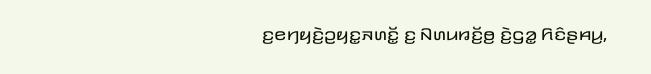ꤢ꤬ꤕꤚꤟꤢꤧ꤬ꤑꤟꤢ꤭ꤏꤛꤢꤩ꤭ ꤢ꤬ ꤡꤛꤣꤙꤢꤩ꤬ꤥ꤬ ꤢꤧ꤬ꤞꤤ꤭ ꤖꤢꤨꤔꤌꤣ꤬,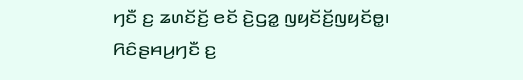ꤚꤢꤪ ꤢ꤬ ꤘꤛꤢꤩꤢꤩ꤬ ꤕꤢꤩ ꤢꤧ꤬ꤞꤤ꤭ ꤜꤟꤢꤩꤢꤩ꤬ꤜꤟꤢꤩꤥ꤭꤯
ꤖꤢꤨꤔꤌꤣ꤬ꤚꤢꤪ ꤢ꤬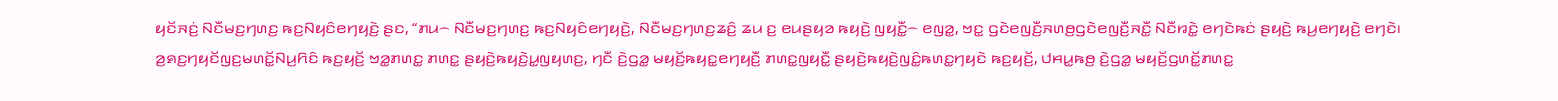ꤟꤢꤩꤏꤢꤦ꤬ ꤡꤢꤪꤗꤢ꤬ꤚꤛꤢ꤬ ꤒꤢ꤬ꤡꤟꤢꤨꤕꤚꤟꤢꤧ꤬ ꤔꤢ, “ꤊꤣ꤮ ꤡꤢꤪꤗꤢ꤬ꤚꤛꤢ꤬ ꤒꤢ꤬ꤡꤟꤢꤨꤕꤚꤟꤢꤧ꤬, ꤡꤢꤪꤗꤢ꤬ꤚꤛꤢ꤬ꤘꤢꤨ꤬ ꤘꤣ ꤢ꤬ ꤕꤣꤔꤟꤤ ꤒꤟꤢꤧ꤬ ꤜꤟꤢꤪ꤭꤮ ꤕꤜꤤ꤭, ꤠꤢ꤭ ꤞꤢꤧꤕꤜꤢꤪ꤬ꤏꤛꤥ꤬ꤞꤢꤧꤕꤜꤢꤪ꤬ꤏꤢꤪ꤭ ꤡꤢꤪꤙꤢꤧ꤭ ꤕꤚꤢꤧꤒꤢꤦ ꤔꤟꤢꤧ꤬ ꤒꤣ꤬ꤕꤚꤟꤢꤧ꤬ ꤕꤚꤢꤧ꤯ ꤤ꤬ꤎꤢ꤬ꤚꤟꤢꤩꤜꤢ꤬ꤗꤛꤢꤩ꤭ꤡꤣ꤬ꤖꤢꤨ ꤒꤢ꤬ꤟꤢꤩ꤬ ꤠꤤ꤭ꤊꤛꤢ꤭ ꤊꤛꤢ꤭ ꤔꤟꤢꤧ꤬ꤒꤟꤢꤧ꤬ꤣ꤭ꤜꤟꤛꤢ꤬, ꤚꤢꤪ ꤢꤧ꤬ꤞꤤ꤭ ꤗꤟꤢꤩ꤬ꤒꤟꤢ꤭ꤕꤚꤟꤢꤪ꤬ ꤊꤛꤢ꤭ꤜꤟꤢꤪ꤭ ꤔꤟꤢꤧ꤬ꤒꤟꤢꤧ꤬ꤜꤢꤨ꤭ꤒꤛꤢ꤭ꤚꤟꤢꤧ ꤒꤢ꤬ꤟꤢꤩ꤬, ꤓꤌꤣ꤭ꤒꤥ꤬ ꤢꤧ꤬ꤞꤤ꤭ ꤗꤟꤢꤩ꤬ꤞꤛꤢꤩ꤭ꤊꤛꤢ꤭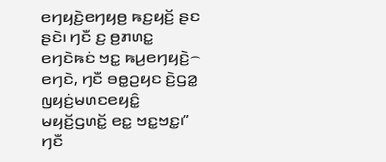ꤕꤚꤟꤢꤧ꤬ꤕꤚꤟꤥ꤬ ꤒꤢ꤬ꤟꤢꤩ꤬ ꤔꤢ ꤔꤢꤧ꤯ ꤚꤢꤪ ꤢ꤬ ꤥ꤬ꤊꤛꤢ꤭ ꤕꤚꤢꤧꤒꤢꤦ ꤠꤢ꤭ ꤒꤣ꤬ꤕꤚꤟꤢꤧ꤬꤮ ꤕꤚꤢꤧ, ꤚꤢꤪ ꤋꤥ꤭ꤑꤟꤢ ꤢꤧ꤬ꤞꤤ꤭ ꤜꤟꤢꤦ꤬ꤗꤛꤢꤕꤟꤢꤨ꤭ ꤗꤟꤢꤩ꤬ꤞꤛꤢꤩ꤭ ꤕꤢ꤭ ꤠꤢ꤭ꤠꤢ꤭꤯”
ꤚꤢꤪ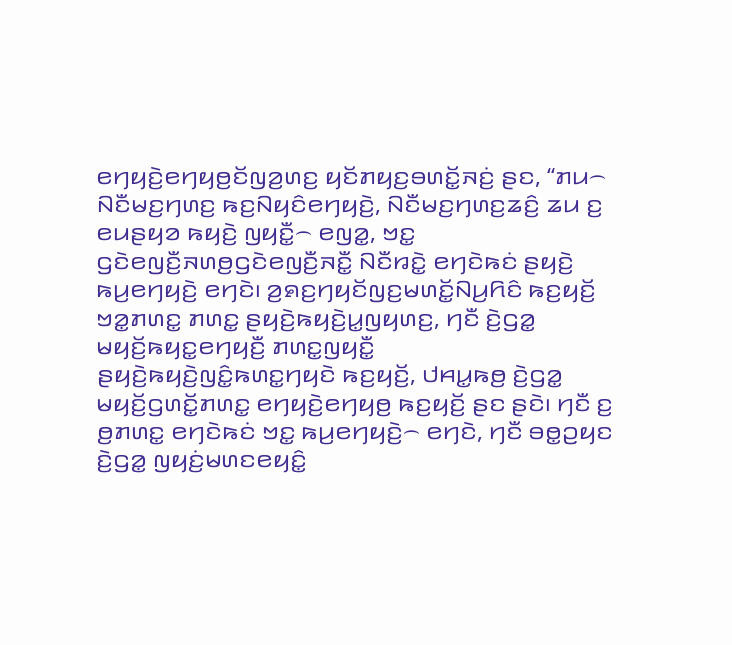ꤕꤚꤟꤢꤧ꤬ꤕꤚꤟꤥ꤬ꤢꤩꤜꤤ꤬ꤛꤢ꤬ ꤟꤢꤩꤊꤟꤢ꤬ꤋꤛꤢꤩ꤭ꤏꤢꤦ꤬ ꤔꤢ, “ꤊꤣ꤮ ꤡꤢꤪꤗꤢ꤬ꤚꤛꤢ꤬ ꤒꤢ꤬ꤡꤟꤢꤨꤕꤚꤟꤢꤧ꤬, ꤡꤢꤪꤗꤢ꤬ꤚꤛꤢ꤬ꤘꤢꤨ꤬ ꤘꤣ ꤢ꤬ ꤕꤣꤔꤟꤤ ꤒꤟꤢꤧ꤬ ꤜꤟꤢꤪ꤭꤮ ꤕꤜꤤ꤭, ꤠꤢ꤭ ꤞꤢꤧꤕꤜꤢꤪ꤬ꤏꤛꤥ꤬ꤞꤢꤧꤕꤜꤢꤪ꤬ꤏꤢꤪ꤭ ꤡꤢꤪꤙꤢꤧ꤭ ꤕꤚꤢꤧꤒꤢꤦ ꤔꤟꤢꤧ꤬ ꤒꤣ꤬ꤕꤚꤟꤢꤧ꤬ ꤕꤚꤢꤧ꤯ ꤤ꤬ꤎꤢ꤬ꤚꤟꤢꤩꤜꤢ꤬ꤗꤛꤢꤩ꤭ꤡꤣ꤬ꤖꤢꤨ ꤒꤢ꤬ꤟꤢꤩ꤬ ꤠꤤ꤭ꤊꤛꤢ꤭ ꤊꤛꤢ꤭ ꤔꤟꤢꤧ꤬ꤒꤟꤢꤧ꤬ꤣ꤭ꤜꤟꤛꤢ꤬, ꤚꤢꤪ ꤢꤧ꤬ꤞꤤ꤭ ꤗꤟꤢꤩ꤬ꤒꤟꤢ꤭ꤕꤚꤟꤢꤪ꤬ ꤊꤛꤢ꤭ꤜꤟꤢꤪ꤭ ꤔꤟꤢꤧ꤬ꤒꤟꤢꤧ꤬ꤜꤢꤨ꤭ꤒꤛꤢ꤭ꤚꤟꤢꤧ ꤒꤢ꤬ꤟꤢꤩ꤬, ꤓꤌꤣ꤭ꤒꤥ꤬ ꤢꤧ꤬ꤞꤤ꤭ ꤗꤟꤢꤩ꤬ꤞꤛꤢꤩ꤭ꤊꤛꤢ꤭ ꤕꤚꤟꤢꤧ꤬ꤕꤚꤟꤥ꤬ ꤒꤢ꤬ꤟꤢꤩ꤬ ꤔꤢ ꤔꤢꤧ꤯ ꤚꤢꤪ ꤢ꤬ ꤥ꤬ꤊꤛꤢ꤭ ꤕꤚꤢꤧꤒꤢꤦ ꤠꤢ꤭ ꤒꤣ꤬ꤕꤚꤟꤢꤧ꤬꤮ ꤕꤚꤢꤧ, ꤚꤢꤪ ꤋꤥ꤭ꤑꤟꤢ ꤢꤧ꤬ꤞꤤ꤭ ꤜꤟꤢꤦ꤬ꤗꤛꤢꤕꤟꤢꤨ꤭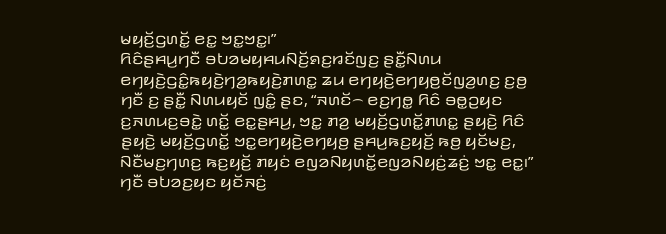ꤗꤟꤢꤩ꤬ꤞꤛꤢꤩ꤭ ꤕꤢ꤭ ꤠꤢ꤭ꤠꤢ꤭꤯”
ꤖꤢꤨꤔꤌꤣ꤬ꤚꤢꤪ ꤋꤝꤤꤗꤟꤌꤣꤡꤢꤩ꤬ꤎꤢ꤬ꤙꤢꤩꤜꤢ꤬ ꤔꤢꤪ꤭ꤡꤛꤣ ꤕꤚꤟꤢꤧ꤬ꤞꤢꤨ꤭ꤒꤟꤢꤧ꤬ꤚꤤ꤬ꤒꤟꤢꤧ꤬ꤊꤛꤢ꤭ ꤘꤣ ꤕꤚꤟꤢꤧ꤬ꤕꤚꤟꤥ꤬ꤢꤩꤜꤤ꤬ꤛꤢ꤬ ꤢ꤬ꤥ꤬ ꤚꤢꤪ ꤢ꤬ ꤔꤢꤪ꤭ ꤡꤛꤣꤟꤢꤩ ꤜꤢꤨ꤭ ꤔꤢ, “ꤏꤛꤢꤩ꤮ ꤕꤢ꤬ꤚꤥ꤭ ꤖꤢꤨ ꤋꤥ꤭ꤑꤟꤢ ꤢ꤬ꤏꤛꤣꤢ꤬ꤋꤢꤧ꤭ ꤛꤢꤩ꤭ ꤕꤢ꤭ꤔꤌꤣ꤬, ꤠꤢ꤭ ꤊꤤ꤬ ꤗꤟꤢꤩ꤬ꤞꤛꤢꤩ꤭ꤊꤛꤢ꤭ ꤔꤟꤢꤧ꤬ ꤖꤢꤨ ꤔꤟꤢꤧ꤬ ꤗꤟꤢꤩ꤬ꤞꤛꤢꤩ꤭ ꤠꤢ꤭ꤕꤚꤟꤢꤧ꤬ꤕꤚꤟꤥ꤬ ꤔꤌꤣ꤬ꤒꤢ꤬ꤟꤢꤩ꤬ ꤒꤥ꤬ ꤟꤢꤩꤗꤢ꤬, ꤡꤢꤪꤗꤢ꤬ꤚꤛꤢ꤬ ꤒꤢ꤬ꤟꤢꤩ꤬ ꤊꤟꤢꤦ ꤕꤜꤤꤡꤟꤛꤢꤩ꤭ꤕꤜꤤꤡꤟꤢꤦ꤬ꤘꤢꤦ꤬ ꤠꤢ꤭ ꤕꤢ꤭꤯”
ꤚꤢꤪ ꤋꤝꤤꤢ꤬ꤟꤢ ꤟꤢꤩꤏꤢꤦ꤬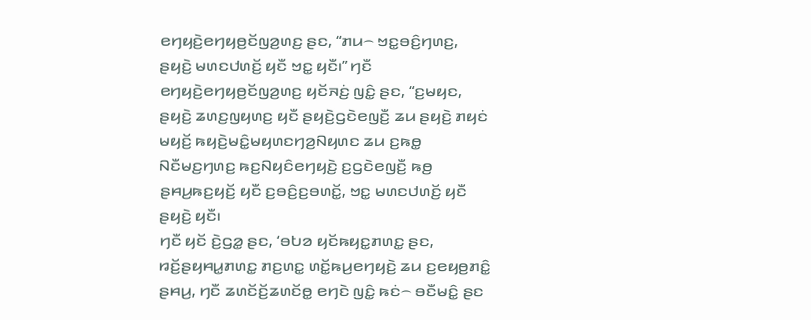ꤕꤚꤟꤢꤧ꤬ꤕꤚꤟꤥ꤬ꤢꤩꤜꤤ꤬ꤛꤢ꤬ ꤔꤢ, “ꤊꤣ꤮ ꤠꤢ꤭ꤋꤢꤨ꤬ꤚꤛꤢ꤬, ꤔꤟꤢꤧ꤬ ꤗꤛꤢꤓꤛꤢꤩ꤬ ꤟꤢꤪ ꤠꤢ꤭ ꤟꤢꤪ꤯” ꤚꤢꤪ ꤕꤚꤟꤢꤧ꤬ꤕꤚꤟꤥ꤬ꤢꤩꤜꤤ꤬ꤛꤢ꤬ ꤟꤢꤩꤏꤢꤦ꤬ ꤜꤢꤨ꤭ ꤔꤢ, “ꤢ꤬ꤗꤟꤢ, ꤔꤟꤢꤧ꤬ ꤘꤛꤢ꤬ꤜꤟꤛꤢ꤬ ꤟꤢꤪ ꤔꤟꤢꤧ꤬ꤞꤢꤧꤕꤜꤢꤪ꤬ ꤘꤣ ꤔꤟꤢꤧ꤬ ꤊꤟꤢꤦ ꤗꤟꤢꤩ꤬ ꤒꤟꤢꤧ꤬ꤗꤢꤨ꤭ꤗꤟꤛꤢꤚꤤ꤬ꤡꤟꤛꤢ ꤘꤣ ꤢ꤬ꤒꤥ꤭ ꤡꤢꤪꤗꤢ꤬ꤚꤛꤢ꤬ ꤒꤢ꤬ꤡꤟꤢꤨꤕꤚꤟꤢꤧ꤬ ꤢ꤬ꤞꤢꤧꤕꤜꤢꤪ꤬ ꤒꤥ꤬ ꤔꤌꤣ꤬ꤒꤢ꤬ꤟꤢꤩ꤬ ꤟꤢꤪ ꤢ꤬ꤋꤢꤨ꤬ꤢ꤬ꤋꤛꤢꤩ꤭, ꤠꤢ꤭ ꤗꤛꤢꤓꤛꤢꤩ꤬ ꤟꤢꤪ ꤔꤟꤢꤧ꤬ ꤟꤢꤪ꤯
ꤚꤢꤪ ꤟꤢꤩ ꤢꤧ꤬ꤞꤤ꤭ ꤔꤢ, ‘ꤋꤝꤤ ꤟꤢꤩꤒꤟꤢ꤭ꤊꤛꤢ꤭ ꤔꤢ, ꤙꤢꤩ꤬ꤔꤟꤌꤣ꤭ꤊꤛꤢ꤭ ꤊꤢ꤬ꤛꤢ꤭ ꤛꤢꤩ꤭ꤒꤣ꤬ꤕꤚꤟꤢꤧ꤬ ꤘꤣ ꤢ꤬ꤕꤟꤥ꤬ꤊꤢꤨ꤭ ꤔꤌꤣ꤬, ꤚꤢꤪ ꤘꤛꤢꤩꤢꤩ꤬ꤘꤛꤢꤩꤥ꤭ ꤕꤚꤢꤧ ꤜꤢꤨ꤭ ꤒꤢꤦ꤮ ꤋꤢꤪꤗꤢꤨ꤭ ꤔꤢ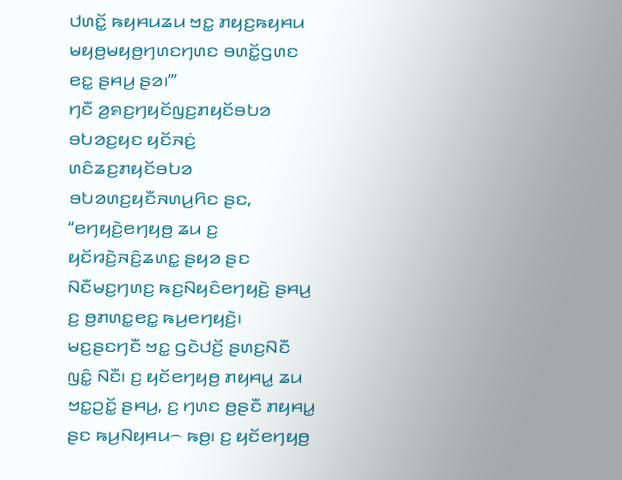ꤓꤛꤢꤩ꤭ ꤒꤟꤌꤣꤘꤣ ꤠꤢ꤭ ꤊꤟꤢ꤬ꤒꤟꤌꤣ ꤗꤟꤥ꤬ꤗꤟꤥ꤬ꤚꤛꤢꤚꤛꤢ ꤋꤛꤢꤩ꤭ꤞꤛꤢ ꤕꤢ꤭ ꤔꤌꤣ꤬ ꤔꤤ꤯’”
ꤚꤢꤪ ꤤ꤬ꤎꤢ꤬ꤚꤟꤢꤩꤜꤢ꤬ꤊꤟꤢꤩꤋꤝꤤ ꤋꤝꤤꤢ꤬ꤟꤢ ꤟꤢꤩꤏꤢꤦ꤬ ꤛꤢꤨꤘꤢ꤬ꤊꤟꤢꤩꤋꤝꤤ ꤋꤝꤤꤛꤢ꤬ꤟꤢꤪꤏꤛꤣ꤬ꤖꤢ ꤔꤢ, “ꤕꤚꤟꤢꤧ꤬ꤕꤚꤟꤥ꤬ ꤘꤣ ꤢ꤬ ꤟꤢꤩꤙꤢꤧ꤬ꤏꤢꤨ꤬ꤘꤛꤢ꤭ ꤔꤟꤤ ꤔꤢ ꤡꤢꤪꤗꤢ꤬ꤚꤛꤢ꤬ ꤒꤢ꤬ꤡꤟꤢꤨꤕꤚꤟꤢꤧ꤬ ꤔꤌꤣ꤬ ꤢ꤬ ꤥ꤬ꤊꤛꤢ꤭ꤕꤢ꤭ ꤒꤣ꤬ꤕꤚꤟꤢꤧ꤬꤯ ꤗꤢ꤬ꤔꤢꤚꤢꤪ ꤠꤢ꤭ ꤞꤢꤧꤓꤢꤩ꤬ ꤔꤛꤢ꤬ꤡꤢꤪ ꤜꤢꤨ꤭ ꤡꤢꤪ꤯ ꤢ꤬ ꤟꤢꤩꤕꤚꤟꤥ꤬ ꤊꤟꤌꤣ꤭ ꤘꤣ ꤠꤢ꤭ꤑꤢꤩ꤭ ꤔꤌꤣ꤬, ꤢ꤬ ꤚꤛꤢ ꤥ꤬ꤔꤢꤪ ꤊꤟꤌꤣ꤭ ꤔꤢ ꤒꤣ꤬ꤡꤟꤌꤣ꤮ ꤒꤥ꤬꤯ ꤢ꤬ ꤟꤢꤩꤕꤚꤟꤥ꤬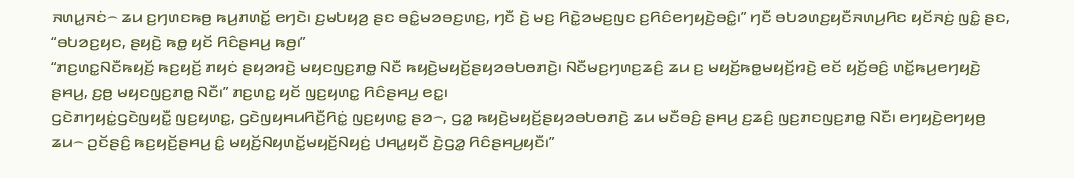ꤏꤛꤣ꤭ꤏꤢꤦ꤮ ꤘꤣ ꤢ꤬ꤚꤛꤢꤒꤥ꤬ ꤒꤣ꤬ꤊꤛꤢꤩ꤭ ꤕꤚꤢꤧ꤯ ꤢ꤬ꤗꤝꤟꤤ꤬ ꤔꤢ ꤋꤢꤨ꤭ꤗꤤꤋꤢ꤬ꤛꤢ꤬, ꤚꤢꤪ ꤢꤧ꤬ ꤗꤢ꤬ ꤖꤢꤧ꤭ꤤꤗꤢ꤬ꤜꤢ ꤢ꤬ꤖꤢꤨꤕꤚꤟꤢꤧ꤬ꤋꤢꤨ꤭꤯” ꤚꤢꤪ ꤋꤝꤤꤛꤢ꤬ꤟꤢꤪꤏꤛꤣ꤬ꤖꤢ ꤟꤢꤩꤏꤢꤦ꤬ ꤜꤢꤨ꤭ ꤔꤢ, “ꤋꤝꤤꤢ꤬ꤟꤢ, ꤔꤟꤢꤧ꤬ ꤒꤥ꤭ ꤟꤢꤩ ꤖꤢꤨꤔꤌꤣ꤬ ꤒꤥ꤬꤯”
“ꤊꤢ꤬ꤛꤢ꤭ꤡꤢꤪꤒꤟꤢꤩ꤬ ꤒꤢ꤬ꤟꤢꤩ꤬ ꤊꤟꤢꤦ ꤔꤟꤤꤙꤢꤧ꤬ ꤗꤟꤢꤜꤢ꤬ꤊꤥ꤭ ꤡꤢꤪ ꤒꤟꤢꤧ꤬ꤗꤟꤢꤩ꤬ꤔꤟꤤꤋꤝꤥꤊꤢꤧ꤬꤯ ꤡꤢꤪꤗꤢ꤬ꤚꤛꤢ꤬ꤘꤢꤨ꤬ ꤘꤣ ꤢ꤬ ꤗꤟꤢꤩ꤬ꤒꤥ꤭ꤗꤟꤢꤩ꤬ꤙꤢꤧ꤬ ꤕꤢꤩ ꤟꤢꤩ꤬ꤋꤢꤨ꤬ ꤛꤢꤩ꤭ꤒꤣ꤬ꤕꤚꤟꤢꤧ꤬ ꤔꤌꤣ꤬, ꤢ꤬ꤥ꤬ ꤗꤟꤢꤜꤢ꤬ꤊꤥ꤭ ꤡꤢꤪ꤯” ꤊꤢ꤬ꤛꤢ꤭ ꤟꤢꤩ ꤜꤢ꤬ꤟꤛꤢ꤭ ꤖꤢꤨꤔꤌꤣ꤬ ꤕꤢ꤭꤯
ꤞꤢꤧꤊꤚꤟꤢꤦ꤭ꤞꤢꤧꤜꤟꤢꤪ꤭ ꤜꤢ꤬ꤟꤛꤢ꤭, ꤞꤢꤧꤜꤟꤌꤣꤖꤢꤪ꤬ꤖꤢꤦ꤭ ꤜꤢ꤬ꤟꤛꤢ꤭ ꤔꤤ꤮, ꤞꤤ꤭ ꤒꤟꤢꤧ꤬ꤗꤟꤢꤩ꤬ꤔꤟꤤꤋꤝꤥꤊꤢꤧ꤬ ꤘꤣ ꤗꤢꤪꤋꤢꤨ꤬ ꤔꤌꤣ꤬ ꤢ꤬ꤘꤢꤨ꤬ ꤜꤢ꤬ꤊꤢꤜꤢ꤬ꤊꤥ꤭ ꤡꤢꤪ꤯ ꤕꤚꤟꤢꤧ꤬ꤕꤚꤟꤥ꤬ ꤘꤣ꤮ ꤑꤢꤩꤔꤢꤨ꤬ ꤒꤢ꤬ꤟꤢꤩ꤬ꤔꤌꤣ꤬ ꤢꤨ꤭ ꤗꤟꤢꤩ꤬ꤡꤟꤛꤢꤩ꤭ꤗꤟꤢꤩ꤬ꤡꤟꤢꤦ꤬ ꤓꤌꤣ꤭ꤟꤢꤪ ꤢꤧ꤬ꤞꤤ꤭ ꤖꤢꤨꤔꤌꤣ꤬ꤟꤢꤪ꤯”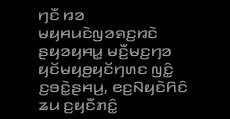ꤚꤢꤪ ꤙꤤ ꤗꤟꤌꤣꤢꤧꤜꤤꤎꤢ꤬ꤙꤢꤧ ꤔꤟꤤꤟꤌꤣ꤭ ꤗꤢꤪ꤬ꤗꤢ꤬ꤚꤤ ꤟꤢꤩꤗꤟꤥ꤬ꤟꤢꤩꤚꤛꤢ ꤜꤢꤨ꤭ ꤢ꤬ꤋꤢꤧ꤭ꤔꤌꤣ꤬, ꤕꤢ꤬ꤡꤟꤢꤧꤖꤢꤨ ꤘꤣ ꤢ꤬ꤟꤢꤪꤊꤢꤨ꤭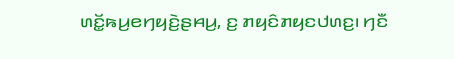ꤛꤢꤩ꤭ꤒꤣ꤬ꤕꤚꤟꤢꤧ꤬ꤔꤌꤣ꤬, ꤢ꤬ ꤊꤟꤢꤨꤊꤟꤢꤓꤛꤢ꤬꤯ ꤚꤢꤪ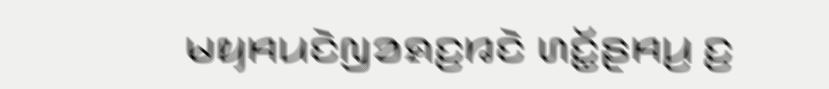ꤗꤟꤌꤣꤢꤧꤜꤤꤎꤢ꤬ꤙꤢꤧ ꤛꤢꤩ꤭ꤔꤌꤣ꤬ ꤢ꤬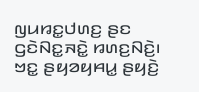ꤜꤣꤙꤢ꤭ꤓꤛꤢ꤬ ꤔꤢ ꤞꤢꤧꤡꤢ꤭ꤏꤢꤧ꤭ ꤙꤛꤢ꤬ꤡꤢꤧ꤬꤯
ꤠꤢ꤭ ꤔꤟꤤꤟꤌꤣ꤭ ꤔꤟꤢꤧ꤬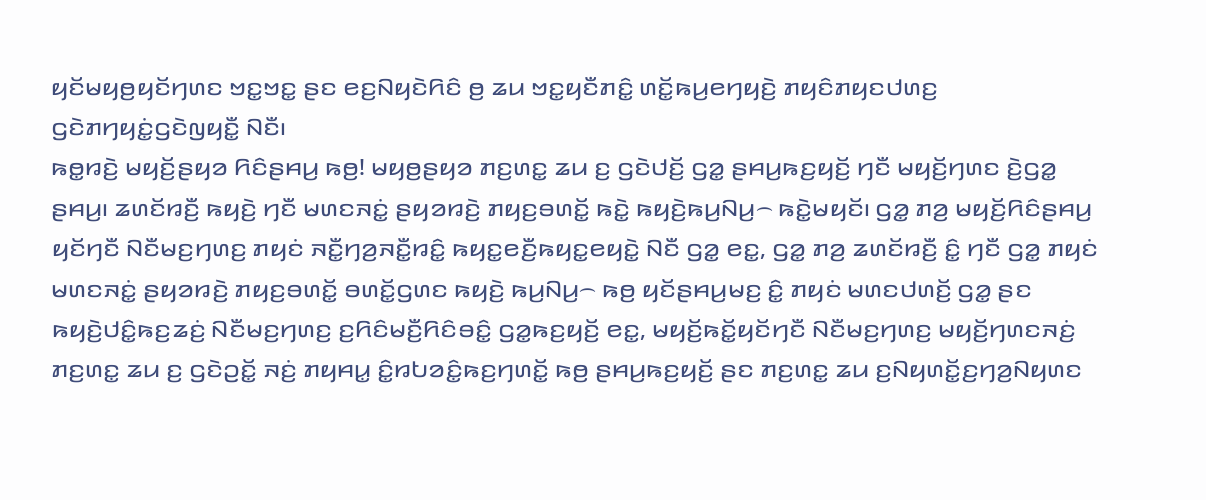ꤟꤢꤩꤗꤟꤥ꤬ꤟꤢꤩꤚꤛꤢ ꤠꤢ꤭ꤠꤢ꤭ ꤔꤢ ꤕꤢ꤬ꤡꤟꤢꤧꤖꤢꤨ ꤥ꤬ ꤘꤣ ꤠꤢ꤭ꤟꤢꤪꤊꤢꤨ꤭ ꤛꤢꤩ꤭ꤒꤣ꤬ꤕꤚꤟꤢꤧ꤬ ꤊꤟꤢꤨꤊꤟꤢꤓꤛꤢ꤬ ꤞꤢꤧꤊꤚꤟꤢꤦ꤭ꤞꤢꤧꤜꤟꤢꤪ꤭ ꤡꤢꤪ꤯
ꤒꤥ꤭ꤙꤢꤧ꤬ ꤗꤟꤢꤩ꤬ꤔꤟꤤ ꤖꤢꤨꤔꤌꤣ꤬ ꤒꤥ꤬! ꤗꤟꤥ꤬ꤔꤟꤤ ꤊꤢ꤬ꤛꤢ꤭ ꤘꤣ ꤢ꤬ ꤞꤢꤧꤓꤢꤩ꤬ ꤞꤤ꤭ ꤔꤌꤣ꤬ꤒꤢ꤬ꤟꤢꤩ꤬ ꤚꤢꤪ ꤗꤟꤢꤩ꤬ꤚꤛꤢ ꤢꤧ꤬ꤞꤤ꤭ ꤔꤌꤣ꤬꤯ ꤘꤛꤢꤩꤙꤢꤪ꤬ ꤒꤟꤢꤧ꤬ ꤚꤢꤪ ꤗꤛꤢꤏꤢꤦ꤭ ꤔꤟꤤꤙꤢꤧ꤬ ꤊꤟꤢ꤬ꤋꤛꤢꤩ꤭ ꤒꤢꤧ꤭ ꤒꤟꤢꤧ꤬ꤒꤣ꤬ꤡꤣ꤬꤮ ꤒꤢꤧ꤭ꤗꤟꤢꤩ꤯ ꤞꤤ꤭ ꤊꤤ꤬ ꤗꤟꤢꤩ꤬ꤖꤢꤨꤔꤌꤣ꤬ ꤟꤢꤩꤚꤢꤪ ꤡꤢꤪꤗꤢ꤬ꤚꤛꤢ꤬ ꤊꤟꤢꤦ ꤏꤢꤪ꤭ꤚꤤ꤬ꤏꤢꤪ꤭ꤙꤢꤨ꤭ ꤒꤟꤢ꤭ꤕꤢꤪ꤬ꤒꤟꤢ꤭ꤕꤟꤢꤧ꤭ ꤡꤢꤪ ꤞꤤ꤭ ꤕꤢ꤭, ꤞꤤ꤭ ꤊꤤ꤬ ꤘꤛꤢꤩꤙꤢꤪ꤬ ꤢꤨ꤭ ꤚꤢꤪ ꤞꤤ꤭ ꤊꤟꤢꤦ ꤗꤛꤢꤏꤢꤦ꤭ ꤔꤟꤤꤙꤢꤧ꤬ ꤊꤟꤢ꤬ꤋꤛꤢꤩ꤭ ꤋꤛꤢꤩ꤭ꤞꤛꤢ ꤒꤟꤢꤧ꤬ ꤒꤣ꤬ꤡꤣ꤬꤮ ꤒꤥ꤬ ꤟꤢꤩꤔꤌꤣ꤬ꤗꤢ꤬ ꤢꤨ꤭ ꤊꤟꤢꤦ ꤗꤛꤢꤓꤛꤢꤩ꤬ ꤞꤤ꤭ ꤔꤢ ꤒꤟꤢꤧ꤬ꤓꤢꤨ꤭ꤒꤢ꤬ꤘꤢꤦ꤬ ꤡꤢꤪꤗꤢ꤬ꤚꤛꤢ꤬ ꤢ꤬ꤖꤢꤨꤗꤢꤪ꤬ꤖꤢꤨꤋꤢꤨ꤭ ꤞꤤ꤭ꤒꤢ꤬ꤟꤢꤩ꤬ ꤕꤢ꤭, ꤗꤟꤢꤩ꤬ꤒꤢꤩ꤭ꤟꤢꤩꤚꤢꤪ ꤡꤢꤪꤗꤢ꤬ꤚꤛꤢ꤬ ꤗꤟꤢꤩ꤬ꤚꤛꤢꤏꤢꤦ꤬ ꤊꤢ꤬ꤛꤢ꤭ ꤘꤣ ꤢ꤬ ꤞꤢꤧꤑꤢꤩ꤭ ꤏꤢꤦ꤬ ꤊꤟꤌꤣ꤭ ꤢꤨ꤭ꤙꤝꤤꤢꤨ꤭ꤒꤢ꤬ꤚꤛꤢꤩ꤭ ꤒꤥ꤬ ꤔꤌꤣ꤬ꤒꤢ꤬ꤟꤢꤩ꤬ ꤔꤢ ꤊꤢ꤬ꤛꤢ꤭ ꤘꤣ ꤢ꤬ꤡꤟꤛꤢꤩ꤭ꤢ꤬ꤚꤤ꤬ꤡꤟꤛꤢ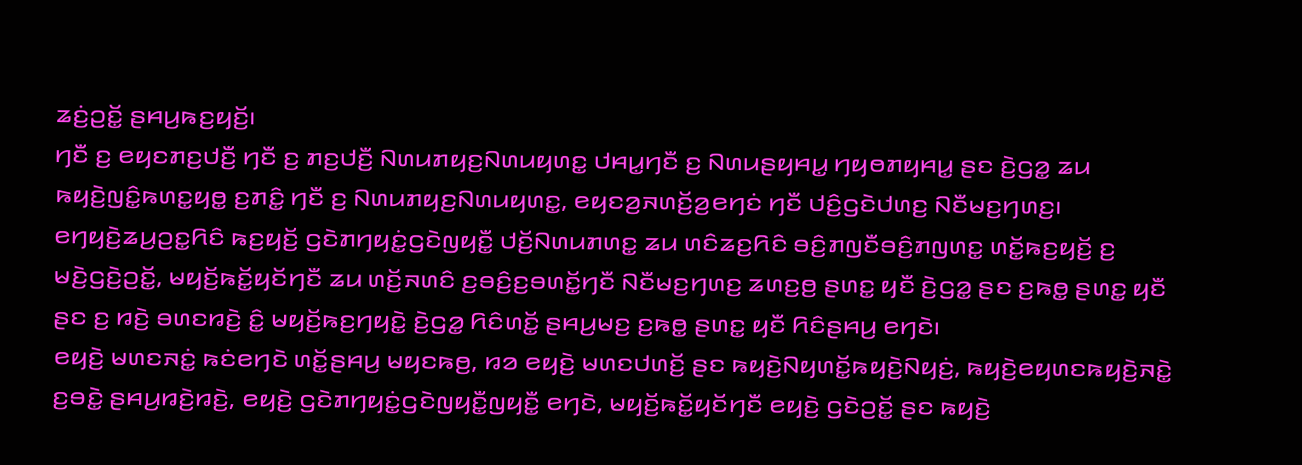ꤘꤢꤦ꤬ꤑꤢꤩ꤭ ꤔꤌꤣ꤬ꤒꤢ꤬ꤟꤢꤩ꤬꤯
ꤚꤢꤪ ꤢ꤬ ꤕꤟꤢꤊꤢ꤬ꤓꤢꤪ꤬ ꤚꤢꤪ ꤢ꤬ ꤊꤢ꤬ꤓꤢꤪ꤬ ꤡꤛꤣꤊꤟꤢ꤬ꤡꤛꤣꤟꤛꤢ꤭ ꤓꤌꤣ꤭ꤚꤢꤪ ꤢ꤬ ꤡꤛꤣꤔꤟꤌꤣ꤭ ꤚꤟꤥꤊꤟꤌꤣ꤭ ꤔꤢ ꤢꤧ꤬ꤞꤤ꤭ ꤘꤣ ꤒꤟꤢꤧ꤬ꤜꤢꤨ꤭ꤒꤛꤢ꤭ꤟꤥ꤭ ꤢ꤬ꤊꤢꤨ꤭ ꤚꤢꤪ ꤢ꤬ ꤡꤛꤣꤊꤟꤢ꤬ꤡꤛꤣꤟꤛꤢ꤭, ꤕꤟꤢꤤ꤬ꤏꤛꤢꤩ꤬ꤤ꤬ꤕꤚꤢꤦ ꤚꤢꤪ ꤓꤢꤨ꤬ꤞꤢꤧꤓꤛꤢ꤬ ꤡꤢꤪꤗꤢ꤬ꤚꤛꤢ꤬꤯
ꤕꤚꤟꤢꤧ꤬ꤘꤣ꤬ꤑꤢ꤭ꤖꤢꤨ ꤒꤢ꤬ꤟꤢꤩ꤬ ꤞꤢꤧꤊꤚꤟꤢꤦ꤭ꤞꤢꤧꤜꤟꤢꤪ꤭ ꤓꤢꤩ꤬ꤡꤛꤣꤊꤛꤢ꤭ ꤘꤣ ꤛꤢꤨꤘꤢ꤬ꤖꤢꤨ ꤋꤢꤨ꤬ꤊꤜꤢꤪꤋꤢꤨ꤬ꤊꤜꤛꤢ꤭ ꤛꤢꤩ꤭ꤒꤢ꤬ꤟꤢꤩ꤬ ꤢ꤬ ꤗꤢꤧ꤬ꤞꤢꤧ꤬ꤑꤢꤩ꤭, ꤗꤟꤢꤩ꤬ꤒꤢꤩ꤭ꤟꤢꤩꤚꤢꤪ ꤘꤣ ꤛꤢꤩ꤬ꤏꤛꤢꤨ ꤢ꤬ꤋꤢꤨ꤬ꤢ꤬ꤋꤛꤢꤩ꤭ꤚꤢꤪ ꤡꤢꤪꤗꤢ꤬ꤚꤛꤢ꤬ ꤘꤛꤢ꤬ꤥ꤬ ꤔꤛꤢ꤭ ꤟꤢꤪ ꤢꤧ꤬ꤞꤤ꤭ ꤔꤢ ꤢ꤬ꤒꤥ꤭ ꤔꤛꤢ꤭ ꤟꤢꤪ ꤔꤢ ꤢ꤬ ꤙꤢꤧ꤬ ꤋꤛꤢꤙꤢꤧ꤬ ꤢꤨ꤭ ꤗꤟꤢꤩ꤬ꤒꤢ꤬ꤚꤟꤢꤧ꤭ ꤢꤧ꤬ꤞꤤ꤭ ꤖꤢꤨꤛꤢꤩ꤭ ꤔꤌꤣ꤬ꤗꤢ꤬ ꤢ꤬ꤒꤥ꤭ ꤔꤛꤢ꤭ ꤟꤢꤪ ꤖꤢꤨꤔꤌꤣ꤬ ꤕꤚꤢꤧ꤯
ꤕꤟꤢꤧ꤬ ꤗꤛꤢꤏꤢꤦ꤭ ꤒꤢꤦꤕꤚꤢꤧ ꤛꤢꤩ꤭ꤔꤌꤣ꤬ ꤗꤟꤢꤒꤥ꤬, ꤙꤤ ꤕꤟꤢꤧ꤬ ꤗꤛꤢꤓꤛꤢꤩ꤬ ꤔꤢ ꤒꤟꤢꤧ꤬ꤡꤟꤛꤢꤩ꤭ꤒꤟꤢꤧ꤬ꤡꤟꤢꤦ꤬, ꤒꤟꤢꤧ꤬ꤕꤟꤛꤢꤒꤟꤢꤧ꤬ꤏꤢꤧ꤭ ꤢ꤬ꤋꤢꤧ꤭ ꤔꤌꤣ꤬ꤙꤢꤧ꤬ꤙꤢꤧ꤬, ꤕꤟꤢꤧ꤬ ꤞꤢꤧꤊꤚꤟꤢꤦ꤭ꤞꤢꤧꤜꤟꤢꤪ꤭ꤜꤟꤢꤪ꤭ ꤕꤚꤢꤧ, ꤗꤟꤢꤩ꤬ꤒꤢꤩ꤭ꤟꤢꤩꤚꤢꤪ ꤕꤟꤢꤧ꤬ ꤞꤢꤧꤑꤢꤩ꤭ ꤔꤢ ꤒꤟꤢꤧ꤬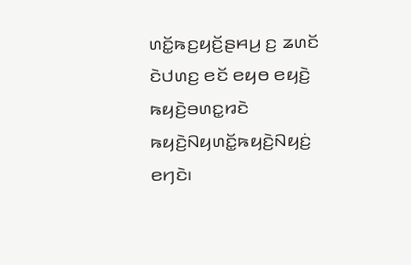ꤛꤢꤩ꤭ꤒꤢ꤬ꤟꤢꤩ꤬ꤔꤌꤣ꤬ ꤢ꤬ ꤘꤛꤢꤩ ꤢꤧꤓꤛꤢ꤬ ꤕꤢꤩ ꤕꤟꤥ ꤕꤟꤢꤧ꤬ ꤒꤟꤢꤧ꤬ꤋꤛꤢ꤭ꤙꤢꤧ ꤒꤟꤢꤧ꤬ꤡꤟꤛꤢꤩ꤭ꤒꤟꤢꤧ꤬ꤡꤟꤢꤦ꤬ ꤕꤚꤢꤧ꤯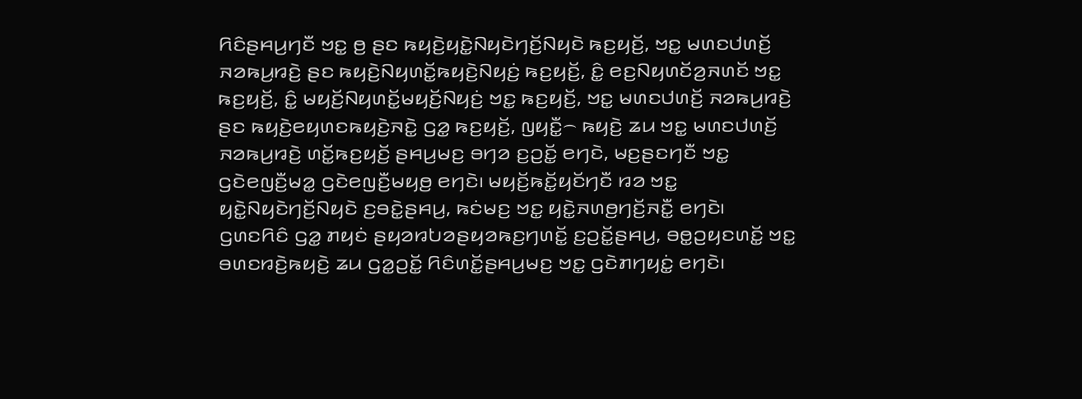ꤖꤢꤨꤔꤌꤣ꤬ꤚꤢꤪ ꤠꤢ꤭ ꤥ꤬ ꤔꤢ ꤒꤟꤢꤧ꤬ꤟꤢꤧ꤭ꤡꤟꤢꤧꤚꤢꤩ꤬ꤡꤟꤢꤧ ꤒꤢ꤬ꤟꤢꤩ꤬, ꤠꤢ꤭ ꤗꤛꤢꤓꤛꤢꤩ꤬ ꤏꤤꤒꤣ꤬ꤙꤢꤧ꤬ ꤔꤢ ꤒꤟꤢꤧ꤬ꤡꤟꤛꤢꤩ꤭ꤒꤟꤢꤧ꤬ꤡꤟꤢꤦ꤬ ꤒꤢ꤬ꤟꤢꤩ꤬, ꤢꤨ꤭ ꤕꤢ꤬ꤡꤟꤛꤢꤩꤤ꤬ꤏꤛꤢꤩ ꤠꤢ꤭ ꤒꤢ꤬ꤟꤢꤩ꤬, ꤢꤨ꤭ ꤗꤟꤢꤩ꤬ꤡꤟꤛꤢꤩ꤭ꤗꤟꤢꤩ꤬ꤡꤟꤢꤦ꤬ ꤠꤢ꤭ ꤒꤢ꤬ꤟꤢꤩ꤬, ꤠꤢ꤭ ꤗꤛꤢꤓꤛꤢꤩ꤬ ꤏꤤꤒꤣ꤬ꤙꤢꤧ꤬ ꤔꤢ ꤒꤟꤢꤧ꤬ꤕꤟꤛꤢꤒꤟꤢꤧ꤬ꤏꤢꤧ꤭ ꤞꤤ꤭ ꤒꤢ꤬ꤟꤢꤩ꤬, ꤜꤟꤢꤪ꤭꤮ ꤒꤟꤢꤧ꤬ ꤘꤣ ꤠꤢ꤭ ꤗꤛꤢꤓꤛꤢꤩ꤬ ꤏꤤꤒꤣ꤬ꤙꤢꤧ꤬ ꤛꤢꤩ꤭ꤒꤢ꤬ꤟꤢꤩ꤬ ꤔꤌꤣ꤬ꤗꤢ꤬ ꤋꤚꤤ ꤢ꤬ꤑꤢꤩ꤭ ꤕꤚꤢꤧ, ꤗꤢ꤬ꤔꤢꤚꤢꤪ ꤠꤢ꤭ ꤞꤢꤧꤕꤜꤢꤪ꤬ꤗꤤ꤭ ꤞꤢꤧꤕꤜꤢꤪ꤬ꤗꤟꤥ꤬ ꤕꤚꤢꤧ꤯ ꤗꤟꤢꤩ꤬ꤒꤢꤩ꤭ꤟꤢꤩꤚꤢꤪ ꤙꤤ ꤠꤢ꤭ ꤟꤢꤧ꤭ꤡꤟꤢꤧꤚꤢꤩ꤬ꤡꤟꤢꤧ ꤢ꤬ꤋꤢꤧ꤭ꤔꤌꤣ꤬, ꤒꤢꤦꤗꤢ꤬ ꤠꤢ꤭ ꤟꤢꤧ꤭ꤏꤛꤥ꤬ꤚꤢꤩ꤬ꤏꤢꤪ꤭ ꤕꤚꤢꤧ꤯
ꤞꤛꤢꤖꤢꤨ ꤞꤤ꤭ ꤊꤟꤢꤦ ꤔꤟꤤꤙꤝꤤꤔꤟꤤꤒꤢ꤬ꤚꤛꤢꤩ꤭ ꤢ꤬ꤑꤢꤩ꤭ꤔꤌꤣ꤬, ꤋꤥ꤭ꤑꤟꤢꤛꤢꤩ꤭ ꤠꤢ꤭ ꤋꤛꤢꤙꤢꤧ꤬ꤒꤟꤢꤧ꤬ ꤘꤣ ꤞꤤ꤭ꤑꤢꤩ꤭ ꤖꤢꤨꤛꤢꤩ꤭ꤔꤌꤣ꤬ꤗꤢ꤬ ꤠꤢ꤭ ꤞꤢꤧꤊꤚꤟꤢꤦ꤭ ꤕꤚꤢꤧ꤯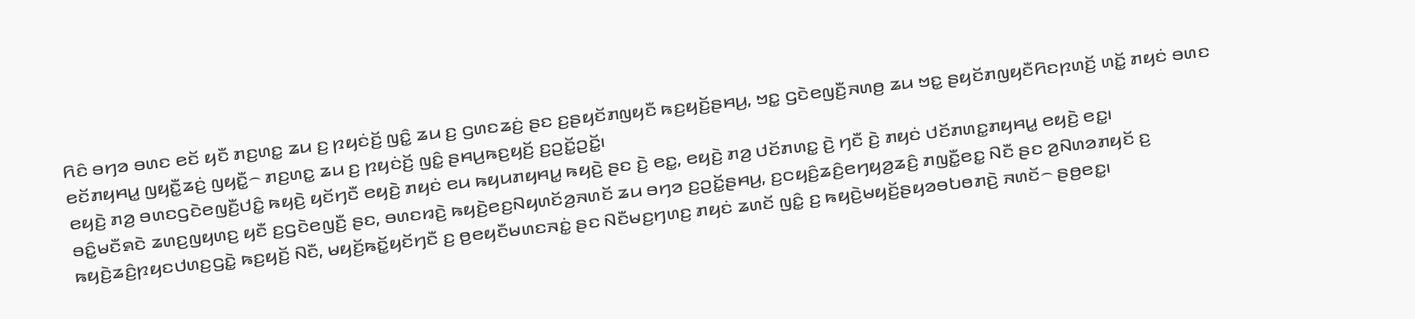ꤖꤢꤨ ꤋꤚꤤ ꤋꤛꤢ ꤕꤢꤩ ꤟꤢꤪ ꤊꤢ꤬ꤛꤢ꤭ ꤘꤣ ꤢ꤬ ꤐꤟꤢꤦꤢꤩ꤬ ꤜꤢꤨ꤭ ꤘꤣ ꤢ꤬ ꤞꤛꤢꤘꤢꤦ꤬ ꤔꤢ ꤢ꤬ꤔꤟꤢꤩꤊꤜꤟꤢꤪ ꤒꤢ꤬ꤟꤢꤩ꤬ꤔꤌꤣ꤬, ꤠꤢ꤭ ꤞꤢꤧꤕꤜꤢꤪ꤬ꤏꤛꤥ꤬ ꤘꤣ ꤠꤢ꤭ ꤔꤟꤢꤩꤊꤜꤟꤢꤪꤖꤢꤐꤛꤢꤩ꤬ ꤛꤢꤩ꤭ ꤊꤟꤢꤦ ꤋꤛꤢ ꤕꤢꤩꤊꤟꤌꤣ꤭ ꤜꤟꤢꤪ꤭ꤘꤢꤦ꤬ ꤜꤟꤢꤪ꤭꤮ ꤊꤢ꤬ꤛꤢ꤭ ꤘꤣ ꤢ꤬ ꤐꤟꤢꤦꤢꤩ꤬ ꤜꤢꤨ꤭ ꤔꤌꤣ꤬ꤒꤢ꤬ꤟꤢꤩ꤬ ꤢ꤬ꤑꤢꤩ꤭ꤑꤢꤩ꤭꤯
ꤕꤟꤢꤧ꤬ ꤊꤤ꤬ ꤋꤛꤢꤞꤢꤧꤕꤜꤢꤪ꤬ꤓꤢꤨ꤭ ꤒꤟꤢꤧ꤬ ꤟꤢꤩꤚꤢꤪ ꤕꤟꤢꤧ꤬ ꤊꤟꤢꤦ ꤕꤣ ꤒꤟꤣꤊꤟꤌꤣ꤭ ꤒꤟꤢꤧ꤬ ꤔꤢ ꤢꤧ꤬ ꤕꤢ꤭, ꤕꤟꤢꤧ꤬ ꤊꤤ꤬ ꤓꤢꤩꤊꤛꤢ꤭ ꤢꤧ꤬ ꤚꤢꤪ ꤢꤧ꤬ ꤊꤟꤢꤦ ꤓꤢꤩꤊꤛꤢ꤭ꤊꤟꤌꤣ꤭ ꤕꤟꤢꤧ꤬ ꤕꤢ꤭꤯
ꤋꤢꤨ꤭ꤗꤢꤪꤎꤢꤧ ꤘꤛꤢ꤬ꤜꤟꤛꤢ꤬ ꤟꤢꤪ ꤢ꤬ꤞꤢꤧꤕꤜꤢꤪ꤬ ꤔꤢ, ꤋꤛꤢꤙꤢꤧ꤬ ꤒꤟꤢꤧ꤬ꤕꤢ꤬ꤡꤟꤛꤢꤩꤤ꤬ꤏꤛꤢꤩ ꤘꤣ ꤋꤚꤤ ꤢ꤬ꤑꤢꤩ꤭ꤔꤌꤣ꤬, ꤢ꤬ꤍꤟꤢꤨ꤬ꤘꤢꤨ꤬ꤕꤚꤟꤤ꤬ꤘꤢꤨ꤬ ꤊꤜꤢꤪ꤭ꤕꤢ꤭ ꤡꤢꤪ ꤔꤢ ꤤ꤬ꤡꤛꤤꤊꤟꤢꤩ ꤢ꤬ ꤒꤟꤢꤧ꤬ꤘꤢꤨ꤬ꤐꤟꤢꤓꤛꤢ꤬ꤞꤢꤧ꤭ ꤒꤢ꤬ꤟꤢꤩ꤬ ꤡꤢꤪ, ꤗꤟꤢꤩ꤬ꤒꤢꤩ꤭ꤟꤢꤩꤚꤢꤪ ꤢ꤬ ꤥ꤬ꤕꤟꤢꤪꤗꤛꤢꤏꤢꤦ꤭ ꤔꤢ ꤡꤢꤪꤗꤢ꤬ꤚꤛꤢ꤬ ꤊꤟꤢꤦ ꤘꤛꤢꤩ ꤜꤢꤨ꤭ ꤢ꤬ ꤒꤟꤢꤧ꤬ꤗꤟꤢꤩ꤬ꤔꤟꤤꤋꤝꤥꤊꤢꤧ꤬ ꤏꤛꤢꤩ꤮ ꤔꤥ꤬ꤕꤢ꤭꤯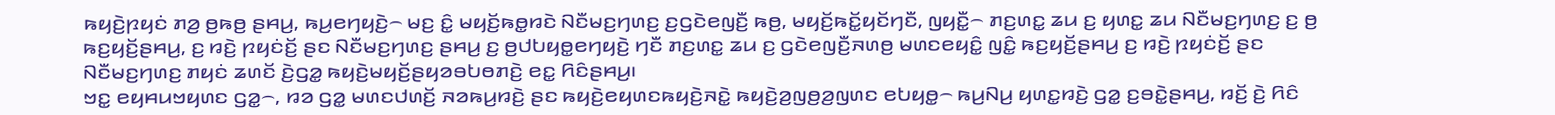ꤒꤟꤢꤧ꤬ꤐꤟꤢꤦ ꤊꤤ꤬ ꤥ꤬ꤒꤥ꤬ ꤔꤌꤣ꤬, ꤒꤣ꤬ꤕꤚꤟꤢꤧ꤬꤮ ꤗꤢ꤬ ꤢꤨ꤭ ꤗꤟꤢꤩ꤬ꤒꤥ꤭ꤙꤢꤧ ꤡꤢꤪꤗꤢ꤬ꤚꤛꤢ꤬ ꤢ꤬ꤞꤢꤧꤕꤜꤢꤪ꤬ ꤒꤥ꤬, ꤗꤟꤢꤩ꤬ꤒꤢꤩ꤭ꤟꤢꤩꤚꤢꤪ, ꤜꤟꤢꤪ꤭꤮ ꤊꤢ꤬ꤛꤢ꤭ ꤘꤣ ꤢ꤬ ꤟꤛꤢ꤭ ꤘꤣ ꤡꤢꤪꤗꤢ꤬ꤚꤛꤢ꤬ ꤢ꤬ ꤥ꤬ ꤒꤢ꤬ꤟꤢꤩ꤬ꤔꤌꤣ꤬, ꤢ꤬ ꤙꤢꤧ꤬ ꤐꤟꤢꤦꤢꤩ꤬ ꤔꤢ ꤡꤢꤪꤗꤢ꤬ꤚꤛꤢ꤬ ꤔꤌꤣ꤬ ꤢ꤬ ꤥ꤬ꤓꤝꤟꤥ꤭ꤕꤚꤟꤢꤧ꤬ ꤚꤢꤪ ꤊꤢ꤬ꤛꤢ꤭ ꤘꤣ ꤢ꤬ ꤞꤢꤧꤕꤜꤢꤪ꤬ꤏꤛꤥ꤬ ꤗꤛꤢꤕꤟꤢꤨ꤭ ꤜꤢꤨ꤭ ꤒꤢ꤬ꤟꤢꤩ꤬ꤔꤌꤣ꤬ ꤢ꤬ ꤙꤢꤧ꤬ ꤐꤟꤢꤦꤢꤩ꤬ ꤔꤢ ꤡꤢꤪꤗꤢ꤬ꤚꤛꤢ꤬ ꤊꤟꤢꤦ ꤘꤛꤢꤩ ꤢꤧ꤬ꤞꤤ꤭ ꤒꤟꤢꤧ꤬ꤗꤟꤢꤩ꤬ꤔꤟꤤꤋꤝꤥꤊꤢꤧ꤬ ꤕꤢ꤭ ꤖꤢꤨꤔꤌꤣ꤬꤯
ꤠꤢ꤭ ꤕꤟꤌꤣꤠꤟꤛꤢ ꤞꤤ꤭꤮, ꤙꤤ ꤞꤤ꤭ ꤗꤛꤢꤓꤛꤢꤩ꤬ ꤏꤤꤒꤣ꤬ꤙꤢꤧ꤬ ꤔꤢ ꤒꤟꤢꤧ꤬ꤕꤟꤛꤢꤒꤟꤢꤧ꤬ꤏꤢꤧ꤭ ꤒꤟꤢꤧ꤬ꤤ꤬ꤜꤥ꤬ꤤ꤬ꤜꤛꤢ ꤕꤝꤟꤥ꤭꤮ ꤒꤣ꤬ꤡꤣ꤬ ꤟꤛꤢ꤭ꤙꤢꤧ꤬ ꤞꤤ꤭ ꤢ꤬ꤋꤢꤧ꤭ꤔꤌꤣ꤬, ꤙꤢꤩ꤬ ꤢꤧ꤬ ꤖꤢꤨ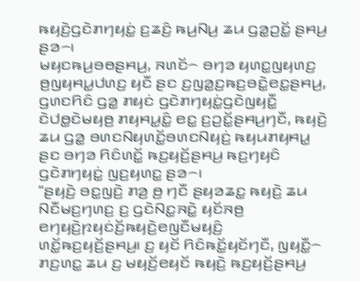ꤒꤟꤢꤧ꤬ꤞꤢꤧꤊꤚꤟꤢꤦ꤭ ꤢ꤬ꤘꤢꤨ꤬ ꤒꤣ꤬ꤡꤣ꤬ ꤘꤣ ꤞꤤ꤭ꤑꤢꤩ꤭ ꤔꤌꤣ꤬ ꤔꤤ꤮꤯
ꤗꤟꤢꤒꤣ꤬ꤋꤥꤔꤌꤣ꤬, ꤏꤛꤢꤩ꤮ ꤋꤚꤤ ꤟꤛꤢ꤭ꤜꤟꤛꤢ꤬ ꤥ꤬ꤜꤟꤌꤣ꤭ꤓꤛꤢ꤬ ꤟꤢꤪ ꤔꤢ ꤢ꤬ꤜꤤ꤭ꤢ꤬ꤒꤢ꤬ꤋꤢꤧ꤭ꤕꤢ꤭ꤔꤌꤣ꤬, ꤞꤛꤢꤖꤢꤨ ꤞꤤ꤭ ꤊꤟꤢꤦ ꤞꤢꤧꤊꤚꤟꤢꤦ꤭ꤞꤢꤧꤜꤟꤢꤪ꤭ ꤢꤧꤓꤥ꤭ꤢꤧꤗꤟꤥ꤬ ꤊꤟꤌꤣ꤭ꤢꤨ꤭ ꤕꤢ꤭ ꤢ꤬ꤑꤢꤩ꤭ꤔꤌꤣ꤬ꤚꤢꤪ, ꤒꤟꤢꤧ꤬ ꤘꤣ ꤞꤤ꤭ ꤋꤛꤢꤡꤟꤛꤢꤩ꤭ꤋꤛꤢꤡꤟꤢꤦ꤬ ꤒꤟꤣꤊꤟꤌꤣ꤭ ꤔꤢ ꤋꤚꤤ ꤖꤢꤨꤛꤢꤩ꤭ ꤒꤢ꤬ꤟꤢꤩ꤬ꤔꤌꤣ꤬ ꤒꤢ꤬ꤚꤟꤢꤨ ꤞꤢꤧꤊꤚꤟꤢꤦ꤭ ꤜꤢ꤬ꤟꤛꤢ꤭ ꤔꤤ꤮꤯
“ꤔꤟꤢꤧ꤬ ꤋꤢ꤭ꤜꤢꤧ꤬ ꤊꤤ꤬ ꤥ꤬ ꤚꤢꤪ ꤔꤟꤤꤘꤢ꤭ ꤒꤟꤢꤧ꤬ ꤘꤣ ꤡꤢꤪꤗꤢ꤬ꤚꤛꤢ꤬ ꤢ꤬ ꤞꤢꤧꤡꤢ꤭ꤏꤢꤧ꤭ ꤟꤢꤩꤏꤥ꤬ ꤕꤚꤟꤢꤧ꤬ꤐꤟꤢꤦꤢꤩ꤬ꤒꤟꤢꤧ꤬ꤕꤜꤢꤪꤗꤟꤢꤨ꤬ ꤛꤢꤩ꤭ꤒꤢ꤬ꤟꤢꤩ꤬ꤔꤌꤣ꤬꤯ ꤢ꤬ ꤟꤢꤩ ꤖꤢꤨꤒꤢꤩ꤭ꤟꤢꤩꤚꤢꤪ, ꤜꤟꤢꤪ꤭꤮ ꤊꤢ꤬ꤛꤢ꤭ ꤘꤣ ꤢ꤬ ꤗꤟꤢꤩ꤬ꤕꤟꤢꤩ ꤒꤟꤢꤧ꤬ ꤒꤢ꤬ꤟꤢꤩ꤬ꤔꤌꤣ꤬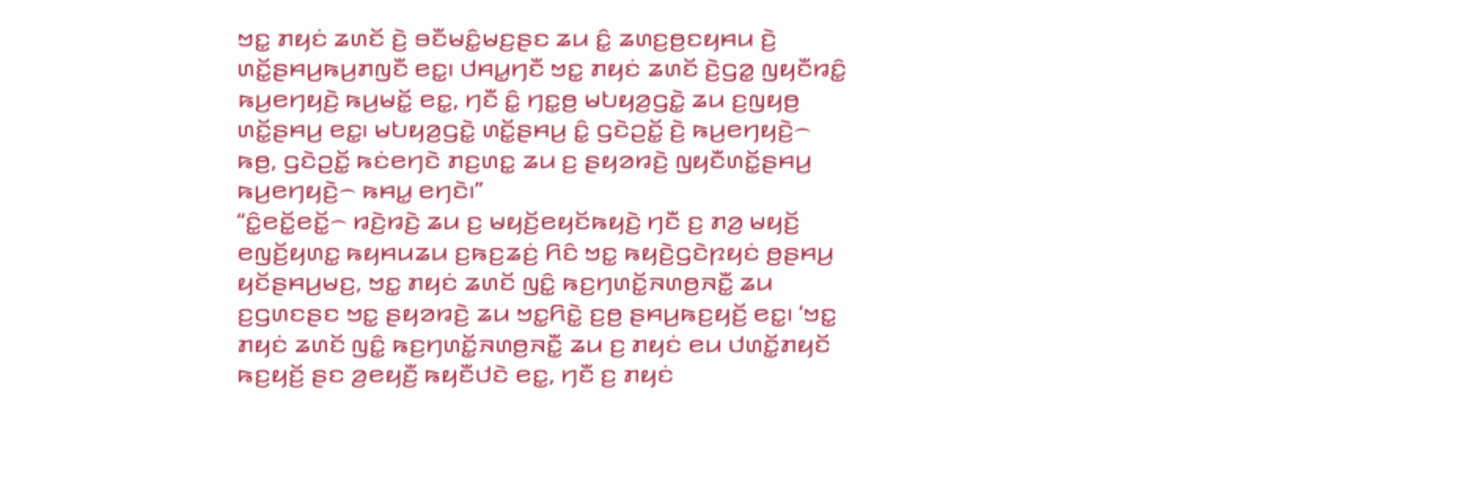ꤠꤢ꤭ ꤊꤟꤢꤦ ꤘꤛꤢꤩ ꤢꤧ꤬ ꤋꤢꤪꤗꤢꤨ꤭ꤗꤢ꤬ꤔꤢ ꤘꤣ ꤢꤨ꤭ ꤘꤛꤢ꤬ꤥ꤬ꤢꤟꤌꤣ ꤢꤧ꤬ ꤛꤢꤩ꤭ꤔꤌꤣ꤬ꤒꤣ꤬ꤊꤜꤢꤪ ꤕꤢ꤭꤯ ꤓꤌꤣ꤭ꤚꤢꤪ ꤠꤢ꤭ ꤊꤟꤢꤦ ꤘꤛꤢꤩ ꤢꤧ꤬ꤞꤤ꤭ ꤜꤟꤢꤪꤙꤢꤨ꤭ ꤒꤣ꤬ꤕꤚꤟꤢꤧ꤬ ꤒꤣ꤬ꤗꤢꤩ꤭ ꤕꤢ꤭, ꤚꤢꤪ ꤢꤨ꤭ ꤚꤢ꤭ꤥ꤬ ꤗꤝꤟꤤ꤬ꤞꤢꤧ꤭ ꤘꤣ ꤢ꤬ꤜꤟꤥ꤬ ꤛꤢꤩ꤭ꤔꤌꤣ꤬ ꤕꤢ꤭꤯ ꤗꤝꤟꤤ꤬ꤞꤢꤧ꤭ ꤛꤢꤩ꤭ꤔꤌꤣ꤬ ꤢꤨ꤭ ꤞꤢꤧꤑꤢꤩ꤭ ꤢꤧ꤬ ꤒꤣ꤬ꤕꤚꤟꤢꤧ꤬꤮ ꤒꤥ꤬, ꤞꤢꤧꤑꤢꤩ꤭ ꤒꤢꤦꤕꤚꤢꤧ ꤊꤢ꤬ꤛꤢ꤭ ꤘꤣ ꤢ꤬ ꤔꤟꤤꤙꤢꤧ꤬ ꤜꤟꤢꤪꤛꤢꤩ꤭ꤔꤌꤣ꤬ ꤒꤣ꤬ꤕꤚꤟꤢꤧ꤬꤮ ꤒꤌꤣ꤭ ꤕꤚꤢꤧ꤯”
“ꤢꤨ꤭ꤕꤢꤩ꤭ꤕꤢꤩ꤭꤮ ꤙꤢꤧ꤬ꤙꤢꤧ꤬ ꤘꤣ ꤢ꤬ ꤗꤟꤢꤩ꤬ꤕꤟꤢꤩꤒꤟꤢꤧ꤬ ꤚꤢꤪ ꤢ꤬ ꤊꤤ꤬ ꤗꤟꤢꤩ꤬ ꤕꤜꤢꤩ꤬ꤟꤛꤢ꤭ ꤒꤟꤌꤣꤘꤣ ꤢ꤬ꤒꤢ꤬ꤘꤢꤦ꤬ ꤖꤢꤨ ꤠꤢ꤭ ꤒꤟꤢꤧ꤬ꤞꤢꤧꤐꤟꤢꤦ ꤥ꤬ꤔꤌꤣ꤬ ꤟꤢꤩꤔꤌꤣ꤬ꤗꤢ꤬, ꤠꤢ꤭ ꤊꤟꤢꤦ ꤘꤛꤢꤩ ꤜꤢꤨ꤭ ꤒꤢ꤬ꤚꤛꤢꤩ꤭ꤏꤛꤥ꤬ꤏꤢꤪ꤭ ꤘꤣ ꤢ꤬ꤞꤛꤢꤔꤢ ꤠꤢ꤭ ꤔꤟꤤꤙꤢꤧ꤬ ꤘꤣ ꤠꤢ꤭ꤖꤢꤧ꤭ ꤢ꤬ꤥ꤬ ꤔꤌꤣ꤬ꤒꤢ꤬ꤟꤢꤩ꤬ ꤕꤢ꤭꤯ ‘ꤠꤢ꤭ ꤊꤟꤢꤦ ꤘꤛꤢꤩ ꤜꤢꤨ꤭ ꤒꤢ꤬ꤚꤛꤢꤩ꤭ꤏꤛꤥ꤬ꤏꤢꤪ꤭ ꤘꤣ ꤢ꤬ ꤊꤟꤢꤦ ꤕꤣ ꤓꤛꤢꤩ꤭ꤊꤟꤢꤩ ꤒꤢ꤬ꤟꤢꤩ꤬ ꤔꤢ ꤤ꤬ꤕꤟꤢꤪ꤬ ꤒꤟꤢꤪꤓꤢꤧ ꤕꤢ꤭, ꤚꤢꤪ ꤢ꤬ ꤊꤟꤢꤦ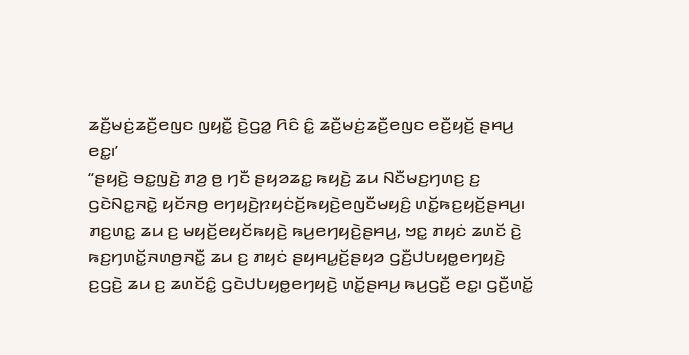ꤘꤢꤪ꤬ꤗꤢꤦ꤬ꤘꤢꤪ꤬ꤕꤜꤢ ꤜꤟꤢꤪ꤭ ꤢꤧ꤬ꤞꤤ꤭ ꤖꤢꤨ ꤢꤨ꤭ ꤘꤢꤪ꤬ꤗꤢꤦ꤬ꤘꤢꤪ꤬ꤕꤜꤢ ꤕꤢꤪ꤬ꤟꤢꤩ꤬ ꤔꤌꤣ꤬ ꤕꤢ꤭꤯’
“ꤔꤟꤢꤧ꤬ ꤋꤢ꤭ꤜꤢꤧ꤬ ꤊꤤ꤬ ꤥ꤬ ꤚꤢꤪ ꤔꤟꤤꤘꤢ꤭ ꤒꤟꤢꤧ꤬ ꤘꤣ ꤡꤢꤪꤗꤢ꤬ꤚꤛꤢ꤬ ꤢ꤬ ꤞꤢꤧꤡꤢ꤭ꤏꤢꤧ꤭ ꤟꤢꤩꤏꤥ꤬ ꤕꤚꤟꤢꤧ꤬ꤐꤟꤢꤦꤢꤩ꤬ꤒꤟꤢꤧ꤬ꤕꤜꤢꤪꤗꤟꤢꤨ꤬ ꤛꤢꤩ꤭ꤒꤢ꤬ꤟꤢꤩ꤬ꤔꤌꤣ꤬꤯ ꤊꤢ꤬ꤛꤢ꤭ ꤘꤣ ꤢ꤬ ꤗꤟꤢꤩ꤬ꤕꤟꤢꤩꤒꤟꤢꤧ꤬ ꤒꤣ꤬ꤕꤚꤟꤢꤧ꤬ꤔꤌꤣ꤬, ꤠꤢ꤭ ꤊꤟꤢꤦ ꤘꤛꤢꤩ ꤢꤧ꤬ ꤒꤢ꤬ꤚꤛꤢꤩ꤭ꤏꤛꤥ꤬ꤏꤢꤪ꤭ ꤘꤣ ꤢ꤬ ꤊꤟꤢꤦ ꤔꤟꤌꤣ꤭ꤢꤩ꤬ꤔꤟꤤ ꤞꤢꤪ꤬ꤓꤝꤟꤥ꤭ꤕꤚꤟꤢꤧ꤬ ꤢ꤬ꤞꤢꤧ꤬ ꤘꤣ ꤢ꤬ ꤘꤛꤢꤩꤢꤨ꤭ ꤞꤢꤧꤓꤝꤟꤥ꤭ꤕꤚꤟꤢꤧ꤬ ꤛꤢꤩ꤭ꤔꤌꤣ꤬ ꤒꤣ꤬ꤞꤢꤪ꤬ ꤕꤢ꤭꤯ ꤞꤢꤪ꤬ꤛꤢꤩ꤭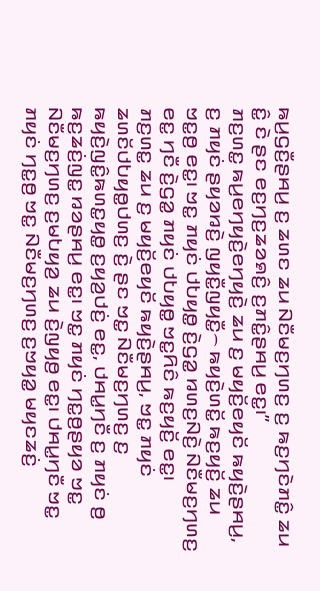ꤒꤣ꤬ꤞꤢꤪ꤬ꤔꤌꤣ꤬ ꤢ꤬ ꤘꤛꤢ ꤘꤣ ꤡꤢꤪꤗꤢ꤬ꤚꤛꤢ꤬ ꤢ꤬ ꤒꤢ꤬ꤚꤢꤧꤊꤢꤨ꤭ ꤘꤣ ꤢꤨ꤭ ꤢꤧ ꤔꤢ ꤕꤢ꤬ꤚꤢ꤬ꤘꤤꤎꤢꤨ꤬ ꤢ꤬ꤊꤢꤨ꤭ꤔꤌꤣ꤬ ꤕꤢ꤭꤯”
ꤊꤢ꤬ꤛꤢ꤭ ꤒꤣ꤬ꤕꤚꤟꤢꤧ꤬ꤕꤚꤟꤢꤧ꤬ ꤘꤣ ꤢ꤬ ꤗꤟꤢꤩ꤬ꤕꤟꤢꤩ ꤒꤟꤢꤧ꤬ꤔꤌꤣ꤬, ꤢ꤬ ꤊꤟꤢꤦ ꤔꤟꤤꤙꤢꤧ꤬ ꤜꤟꤢꤪ꤭ꤜꤟꤢꤪ꤭꤮ ꤒꤟꤢꤧ꤬ꤛꤢꤩ꤭ ꤒꤢ꤬ꤟꤢꤩ꤬ ꤘꤣ ꤠꤢ꤭ꤥ꤬ ꤕꤢ꤭꤯ ꤠꤢ꤭ ꤊꤟꤢꤦ ꤓꤝꤟꤥ꤭ ꤢꤧ꤬ꤞꤤ꤭ ꤙꤛꤢ꤬ꤡꤢꤧ꤬ ꤡꤢꤪꤗꤢ꤬ꤚꤛꤢ꤬ ꤕꤢ꤭ ꤚꤢꤪ ꤢꤧ꤬ꤞꤤ꤭ ꤊꤟꤢꤦ ꤓꤝꤟꤥ꤭ ꤠꤢ꤭ꤖꤢꤨ ꤒꤢ꤬ꤟꤢꤩ꤬ ꤕꤢ꤭꤯
ꤊꤢ꤬ꤛꤢ꤭ ꤘꤣ ꤢ꤬ ꤗꤟꤢꤩ꤬ꤕꤟꤢꤩ ꤒꤟꤢꤧ꤬ꤔꤌꤣ꤬, ꤠꤢ꤭ ꤊꤟꤢꤦ ꤘꤛꤢꤩꤓꤝꤟꤥ꤭ꤓꤛꤢ꤬ ꤢꤧ꤬ ꤔꤢ ꤠꤢ꤭ ꤡꤢꤪꤗꤢ꤬ꤚꤛꤢ꤬ ꤢ꤬ ꤒꤟꤢꤧ꤬ꤜꤢꤨ꤭ꤒꤛꤢ꤭ꤟꤥ꤭ ꤢ꤬ꤟꤤ꤬ꤓꤢꤦ꤬ ꤕꤢ꤭, ꤓꤌꤣ꤭ꤚꤢꤪ ꤢ꤬ ꤊꤟꤢꤦ ꤥ꤬ ꤒꤢ꤬ꤘꤢꤦ꤬ꤜꤢ꤭ ꤙꤤꤔꤌꤣ꤬ ꤕꤢ꤭꤯ ꤠꤢ꤭ ꤊꤟꤢꤦ ꤚꤢ꤭ꤥ꤬ꤔꤟꤤ ꤠꤢ꤭ ꤡꤢꤪꤗꤢ꤬ꤚꤛꤢ꤬ ꤢ꤬ꤗꤝꤟꤤ꤬ ꤘꤣ ꤢꤧ꤬ꤜꤟꤥ꤬ ꤕꤢ꤭꤯ ꤓꤌꤣ꤭ꤚꤢꤪ ꤠꤢ꤭ ꤊꤟꤢꤦ ꤚꤢ꤭ꤥ꤬ ꤠꤢ꤭ ꤡꤢꤪꤗꤢ꤬ꤚꤛꤢ꤬ ꤢ꤬ꤠꤟꤤ꤭ ꤗꤟꤢꤘꤢꤦ꤬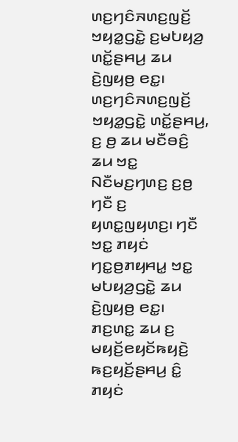ꤛꤢ꤬ꤚꤢꤨꤏꤛꤢ꤬ꤜꤢꤩ꤬ ꤠꤟꤤ꤭ꤞꤢꤧ꤭ ꤢ꤬ꤗꤝꤟꤤ꤬ ꤛꤢꤩ꤭ꤔꤌꤣ꤬ ꤘꤣ ꤢꤧ꤬ꤜꤟꤥ꤬ ꤕꤢ꤭꤯ ꤛꤢ꤬ꤚꤢꤨꤏꤛꤢ꤬ꤜꤢꤩ꤬ ꤠꤟꤤ꤭ꤞꤢꤧ꤭ ꤛꤢꤩ꤭ꤔꤌꤣ꤬, ꤢ꤬ ꤥ꤬ ꤘꤣ ꤗꤢꤪꤋꤢꤨ꤬ ꤘꤣ ꤠꤢ꤭ ꤡꤢꤪꤗꤢ꤬ꤚꤛꤢ꤬ ꤢ꤬ꤥ꤬ ꤚꤢꤪ ꤢ꤬ ꤟꤛꤢ꤭ꤜꤟꤛꤢ꤬꤯ ꤚꤢꤪ ꤠꤢ꤭ ꤊꤟꤢꤦ ꤚꤢ꤭ꤥ꤬ꤊꤟꤌꤣ꤭ ꤠꤢ꤭ ꤗꤝꤟꤤ꤬ꤞꤢꤧ꤭ ꤘꤣ ꤢꤧ꤬ꤜꤟꤥ꤬ ꤕꤢ꤭꤯
ꤊꤢ꤬ꤛꤢ꤭ ꤘꤣ ꤢ꤬ ꤗꤟꤢꤩ꤬ꤕꤟꤢꤩꤒꤟꤢꤧ꤬ ꤒꤢ꤬ꤟꤢꤩ꤬ꤔꤌꤣ꤬ ꤢꤨ꤭ ꤊꤟꤢꤦ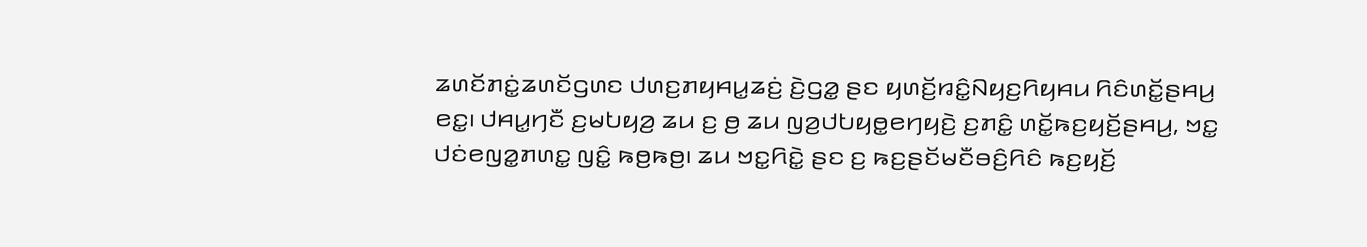ꤘꤛꤢꤩꤊꤢꤦ꤭ꤘꤛꤢꤩꤞꤛꤢ ꤓꤛꤢ꤬ꤊꤟꤌꤣ꤭ꤘꤢꤦ꤬ ꤢꤧ꤬ꤞꤤ꤭ ꤔꤢ ꤟꤛꤢꤩ꤬ꤙꤢꤨ꤭ꤡꤟꤢ꤬ꤖꤟꤌꤣ ꤖꤢꤨꤛꤢꤩ꤭ꤔꤌꤣ꤬ ꤕꤢ꤭꤯ ꤓꤌꤣ꤭ꤚꤢꤪ ꤢ꤬ꤗꤝꤟꤤ꤬ ꤘꤣ ꤢ꤬ ꤥ꤬ ꤘꤣ ꤜꤤ꤬ꤓꤝꤟꤥ꤭ꤕꤚꤟꤢꤧ꤬ ꤢ꤬ꤊꤢꤨ꤭ ꤛꤢꤩ꤭ꤒꤢ꤬ꤟꤢꤩ꤬ꤔꤌꤣ꤬, ꤠꤢ꤭ ꤓꤢꤦꤕꤜꤤ꤭ꤊꤛꤢ꤭ ꤜꤢꤨ꤭ ꤒꤥ꤬ꤒꤥ꤬꤯ ꤘꤣ ꤠꤢ꤭ꤖꤢꤧ꤭ ꤔꤢ ꤢ꤬ ꤒꤢ꤬ꤔꤢꤩꤗꤢꤪꤋꤢꤨ꤬ꤖꤢꤨ ꤒꤢ꤬ꤟꤢꤩ꤬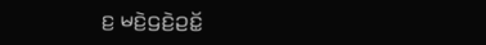ꤢ꤬ ꤗꤢꤧ꤬ꤞꤢꤧ꤬ꤑꤢꤩ꤭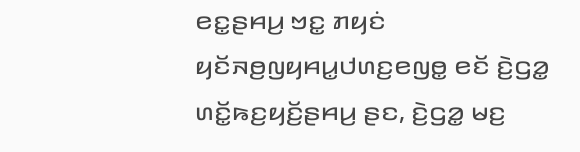ꤕꤢ꤭ꤔꤌꤣ꤬ ꤠꤢ꤭ ꤊꤟꤢꤦ ꤟꤢꤩꤏꤥ꤬ꤜꤟꤌꤣ꤭ꤓꤛꤢ꤬ꤕꤜꤥ꤭ ꤕꤢꤩ ꤢꤧ꤬ꤞꤤ꤭ ꤛꤢꤩ꤭ꤒꤢ꤬ꤟꤢꤩ꤬ꤔꤌꤣ꤬ ꤔꤢ, ꤢꤧ꤬ꤞꤤ꤭ ꤗꤢ꤬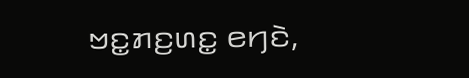ꤠꤢ꤭ꤊꤢ꤬ꤛꤢ꤭ ꤕꤚꤢꤧ,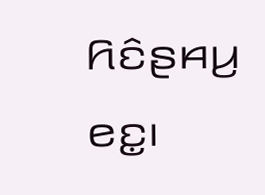ꤖꤢꤨꤔꤌꤣ꤬ ꤕꤢ꤭꤯